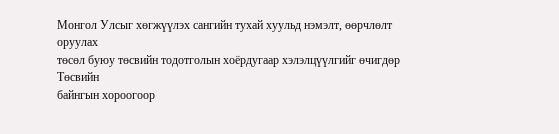Монгол Улсыг хөгжүүлэх сангийн тухай хуульд нэмэлт, өөрчлөлт оруулах
төсөл буюу төсвийн тодотголын хоёрдугаар хэлэлцүүлгийг өчигдөр Төсвийн
байнгын хороогоор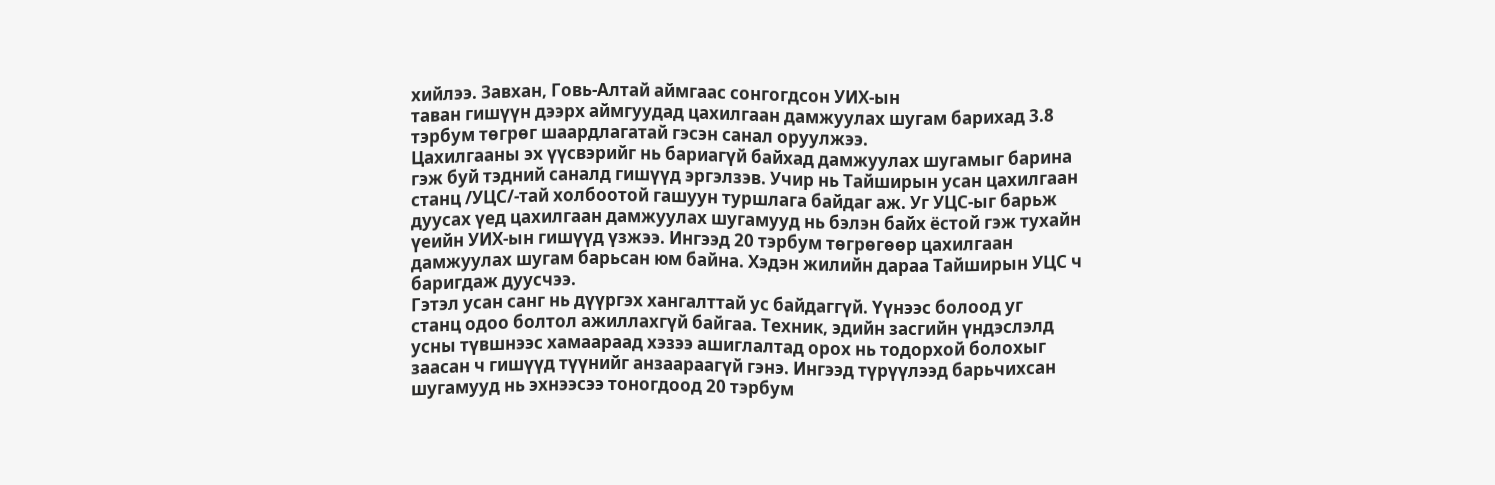хийлээ. Завхан, Говь-Алтай аймгаас сонгогдсон УИХ-ын
таван гишүүн дээрх аймгуудад цахилгаан дамжуулах шугам барихад 3.8
тэрбум төгрөг шаардлагатай гэсэн санал оруулжээ.
Цахилгааны эх үүсвэрийг нь бариагүй байхад дамжуулах шугамыг барина
гэж буй тэдний саналд гишүүд эргэлзэв. Учир нь Тайширын усан цахилгаан
станц /УЦС/-тай холбоотой гашуун туршлага байдаг аж. Уг УЦС-ыг барьж
дуусах үед цахилгаан дамжуулах шугамууд нь бэлэн байх ёстой гэж тухайн
үеийн УИХ-ын гишүүд үзжээ. Ингээд 20 тэрбум төгрөгөөр цахилгаан
дамжуулах шугам барьсан юм байна. Хэдэн жилийн дараа Тайширын УЦС ч
баригдаж дуусчээ.
Гэтэл усан санг нь дүүргэх хангалттай ус байдаггүй. Үүнээс болоод уг
станц одоо болтол ажиллахгүй байгаа. Техник, эдийн засгийн үндэслэлд
усны түвшнээс хамаараад хэзээ ашиглалтад орох нь тодорхой болохыг
заасан ч гишүүд түүнийг анзаараагүй гэнэ. Ингээд түрүүлээд барьчихсан
шугамууд нь эхнээсээ тоногдоод 20 тэрбум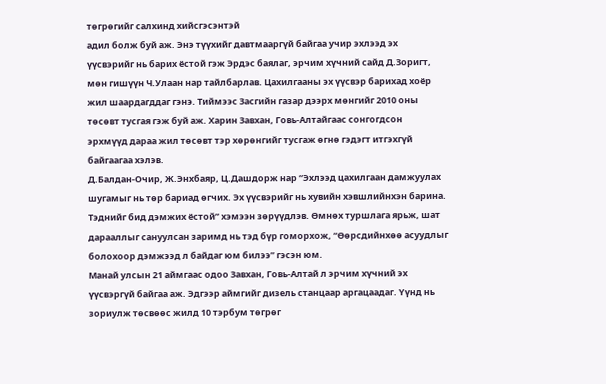төгрөгийг салхинд хийсгэсэнтэй
адил болж буй аж. Энэ түүхийг давтмааргүй байгаа учир эхлээд эх
үүсвэрийг нь барих ёстой гэж Эрдэс баялаг, эрчим хүчний сайд Д.Зоригт,
мөн гишүүн Ч.Улаан нар тайлбарлав. Цахилгааны эх үүсвэр барихад хоёр
жил шаардагддаг гэнэ. Тиймээс Засгийн газар дээрх мөнгийг 2010 оны
төсөвт тусгая гэж буй аж. Харин Завхан, Говь-Алтайгаас сонгогдсон
эрхмүүд дараа жил төсөвт тэр хөрөнгийг тусгаж өгнө гэдэгт итгэхгүй
байгаагаа хэлэв.
Д.Балдан-Очир, Ж.Энхбаяр, Ц.Дашдорж нар “Эхлээд цахилгаан дамжуулах
шугамыг нь төр бариад өгчих. Эх үүсвэрийг нь хувийн хэвшлийнхэн барина.
Тэднийг бид дэмжих ёстой” хэмээн зөрүүдлэв. Өмнөх туршлага ярьж, шат
дарааллыг сануулсан заримд нь тэд бүр гоморхож, “Өөрсдийнхөө асуудлыг
болохоор дэмжээд л байдаг юм билээ” гэсэн юм.
Манай улсын 21 аймгаас одоо Завхан, Говь-Алтай л эрчим хүчний эх
үүсвэргүй байгаа аж. Эдгээр аймгийг дизель станцаар аргацаадаг. Үүнд нь
зориулж төсвөөс жилд 10 тэрбум төгрөг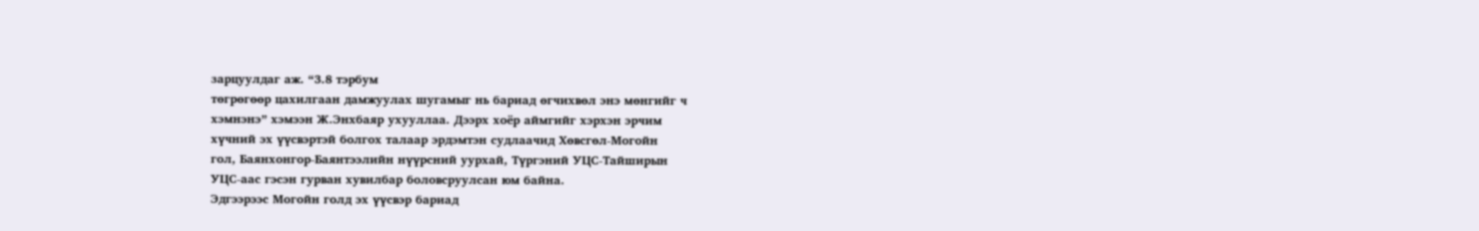зарцуулдаг аж. “3.8 тэрбум
төгрөгөөр цахилгаан дамжуулах шугамыг нь бариад өгчихвөл энэ мөнгийг ч
хэмнэнэ” хэмээн Ж.Энхбаяр ухууллаа. Дээрх хоёр аймгийг хэрхэн эрчим
хүчний эх үүсвэртэй болгох талаар эрдэмтэн судлаачид Хөвсгөл-Могойн
гол, Баянхонгор-Баянтээлийн нүүрсний уурхай, Түргэний УЦС-Тайширын
УЦС-аас гэсэн гурван хувилбар боловсруулсан юм байна.
Эдгээрээс Могойн голд эх үүсвэр бариад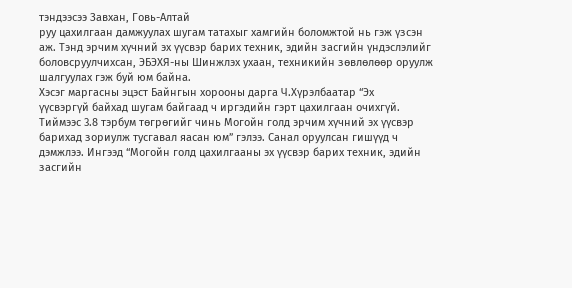тэндээсээ Завхан, Говь-Алтай
руу цахилгаан дамжуулах шугам татахыг хамгийн боломжтой нь гэж үзсэн
аж. Тэнд эрчим хүчний эх үүсвэр барих техник, эдийн засгийн үндэслэлийг
боловсруулчихсан, ЭБЭХЯ-ны Шинжлэх ухаан, техникийн зөвлөлөөр оруулж
шалгуулах гэж буй юм байна.
Хэсэг маргасны эцэст Байнгын хорооны дарга Ч.Хүрэлбаатар “Эх
үүсвэргүй байхад шугам байгаад ч иргэдийн гэрт цахилгаан очихгүй.
Тиймээс 3.8 тэрбум төгрөгийг чинь Могойн голд эрчим хүчний эх үүсвэр
барихад зориулж тусгавал яасан юм” гэлээ. Санал оруулсан гишүүд ч
дэмжлээ. Ингээд “Могойн голд цахилгааны эх үүсвэр барих техник, эдийн
засгийн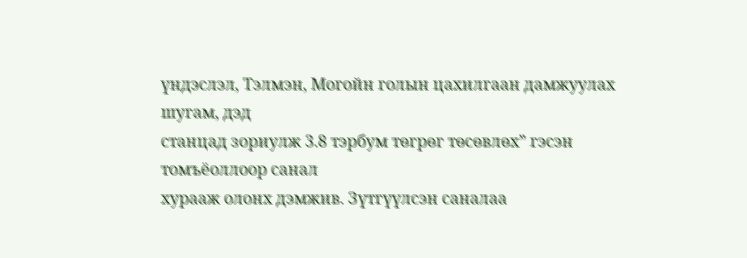үндэслэл, Тэлмэн, Могойн голын цахилгаан дамжуулах шугам, дэд
станцад зориулж 3.8 тэрбум төгрөг төсөвлөх” гэсэн томъёоллоор санал
хурааж олонх дэмжив. Зүтгүүлсэн саналаа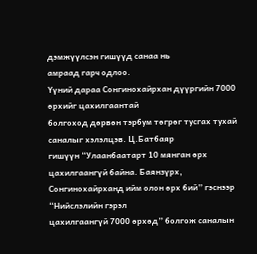дэмжүүлсэн гишүүд санаа нь
амраад гарч одлоо.
Үүний дараа Сонгинохайрхан дүүргийн 7000 өрхийг цахилгаантай
болгоход дөрвөн тэрбум төгрөг тусгах тухай саналыг хэлэлцэв. Ц.Батбаяр
гишүүн “Улаанбаатарт 10 мянган өрх цахилгаангүй байна. Баянзүрх,
Сонгинохайрханд ийм олон өрх бий” гэснээр “Нийслэлийн гэрэл
цахилгаангүй 7000 өрхөд” болгож саналын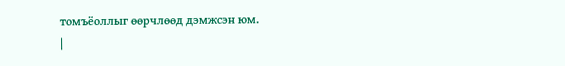томъёоллыг өөрчлөөд дэмжсэн юм.
|